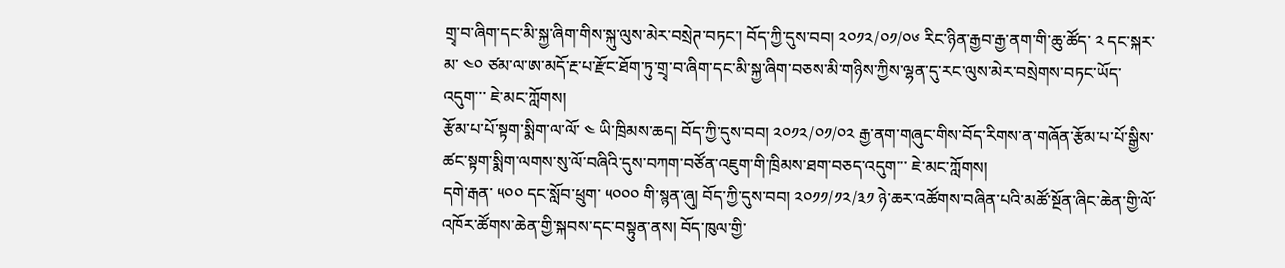གྲྭ་བ་ཞིག་དང་མི་སྐྱ་ཞིག་གིས་སྐུ་ལུས་མེར་བསྲེཊ་བཏང་། བོད་ཀྱི་དུས་བབ། ༢༠༡༢/༠༡/༠༦ རིང་ཉིན་རྒྱབ་རྒྱ་ནག་གི་ཆུ་ཚོད་ ༢ དང་སྐར་མ་ ༤༠ ཙམ་ལ་ཨ་མདོ་རྔ་པ་རྫོང་ཐོག་ཏུ་གྲྭ་བ་ཞིག་དང་མི་སྐྱ་ཞིག་བཅས་མི་གཉིས་ཀྱིས་ལྷན་དུ་རང་ལུས་མེར་བསྲེགས་བཏང་ཡོད་འདུག་་་ ཇེ་མང་ཀློགས།
རྩོམ་པ་པོ་སྟག་སྨིག་ལ་ལོ་ ༤ ཡི་ཁྲིམས་ཆད། བོད་ཀྱི་དུས་བབ། ༢༠༡༢/༠༡/༠༢ རྒྱ་ནག་གཞུང་གིས་བོད་རིགས་ན་གཞོན་རྩོམ་པ་པོ་སྒྱིས་ཚང་སྟག་སྨིག་ལགས་སུ་ལོ་བཞིའི་དུས་བཀག་བཙོན་འཇུག་གི་ཁྲིམས་ཐག་བཅད་འདུག་་་ ཇེ་མང་ཀློགས།
དགེ་རྒན་ ༥༠༠ དང་སློབ་ཕྲུག་ ༥༠༠༠ གི་སྙན་ཞུ། བོད་ཀྱི་དུས་བབ། ༢༠༡༡/༡༢/༣༡ ཉེ་ཆར་འཚོགས་བཞིན་པའི་མཚོ་སྔོན་ཞིང་ཆེན་གྱི་ལོ་འཁོར་ཚོགས་ཆེན་གྱི་སྐབས་དང་བསྟུན་ནས། བོད་ཁུལ་གྱི་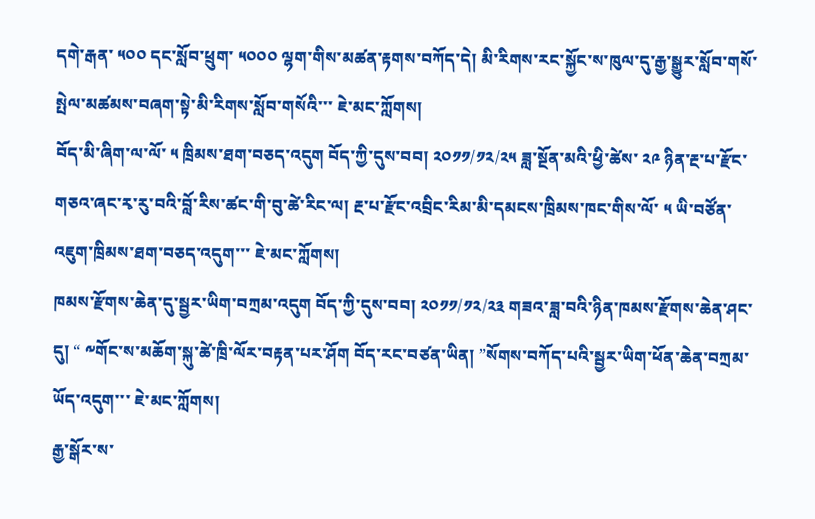དགེ་རྒན་ ༥༠༠ དང་སློབ་ཕྲུག་ ༥༠༠༠ ལྷག་གིས་མཚན་རྟགས་བཀོད་དེ། མི་རིགས་རང་སྐྱོང་ས་ཁུལ་དུ་རྒྱ་སྒྱུར་སློབ་གསོ་སྤེལ་མཚམས་བཞག་སྟེ་མི་རིགས་སློབ་གསོའི་་་ ཇེ་མང་ཀློགས།
བོད་མི་ཞིག་ལ་ལོ་ ༥ ཁྲིམས་ཐག་བཅད་འདུག བོད་ཀྱི་དུས་བབ། ༢༠༡༡/༡༢/༢༥ ཟླ་སྔོན་མའི་ཕྱི་ཚེས་ ༢༩ ཉིན་རྔ་པ་རྫོང་གཅའ་ཞང་རྭ་རུ་བའི་བློ་རིས་ཚང་གི་བུ་ཚེ་རིང་ལ། རྔ་པ་རྫོང་འབྲིང་རིམ་མི་དམངས་ཁྲིམས་ཁང་གིས་ལོ་ ༥ ཡི་བཙོན་འཇུག་ཁྲིམས་ཐག་བཅད་འདུག་་་ ཇེ་མང་ཀློགས།
ཁམས་རྫོགས་ཆེན་དུ་སྦྱར་ཡིག་བཀྲམ་འདུག བོད་ཀྱི་དུས་བབ། ༢༠༡༡/༡༢/༢༣ གཟའ་ཟླ་བའི་ཉིན་ཁམས་རྫོགས་ཆེན་ཤང་དུ། “ ༸གོང་ས་མཆོག་སྐུ་ཚེ་ཁྲི་ལོར་བརྟན་པར་ཤོག བོད་རང་བཙན་ཡིན། ”སོགས་བཀོད་པའི་སྦྱར་ཡིག་ཕོན་ཆེན་བཀྲམ་ཡོད་འདུག་་་ ཇེ་མང་ཀློགས།
རྒྱ་སྒོར་ས་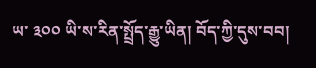ཡ་ ༣༠༠ ཡི་ས་རིན་སྤྲོད་རྒྱུ་ཡིན། བོད་ཀྱི་དུས་བབ།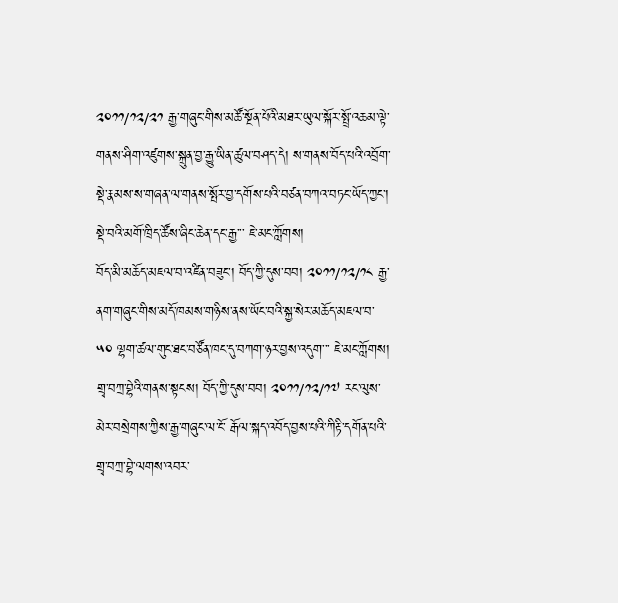༢༠༡༡/༡༢/༢༡ རྒྱ་གཞུང་གིས་མཚོ་སྔོན་པོའི་མཐར་ཡུལ་སྐོར་སྤྲོ་འཆམ་ལྟེ་གནས་ཤིག་འཛུགས་སྐྲུན་བྱ་རྒྱུ་ཡིན་ཚུལ་བཤད་དེ། ས་གནས་བོད་པའི་འབྲོག་སྡེ་རྣམས་ས་གཞན་ལ་གནས་སྤོར་བྱ་དགོས་པའི་བཙན་བཀའ་བཏང་ཡོད་ཀྱང་། སྡེ་བའི་མགོ་ཁྲིད་ཚོས་ཞིང་ཆེན་དང་རྒྱ་་་ ཇེ་མང་ཀློགས།
བོད་མི་མཆོད་མཇལ་བ་འཛིན་བཟུང་། བོད་ཀྱི་དུས་བབ། ༢༠༡༡/༡༢/༡༨ རྒྱ་ནག་གཞུང་གིས་མདོ་ཁམས་གཉིས་ནས་ཡོང་བའི་སྐྱ་སེར་མཆོད་མཇལ་བ་ ༥༠ ལྷག་ཚལ་གུང་ཐང་བཙོན་ཁང་དུ་བཀག་ཉར་བྱས་འདུག་་་ ཇེ་མང་ཀློགས།
གྲྭ་བཀྲ་བྷེའི་གནས་སྟངས། བོད་ཀྱི་དུས་བབ། ༢༠༡༡/༡༢/༡༧ རང་ལུས་མེར་བསྲེགས་ཀྱིས་རྒྱ་གཞུང་ལ་ངོ་ རྒོལ་སྐད་འབོད་བྱས་པའི་ཀིརྟི་དགོན་པའི་གྲྭ་བཀྲ་བྷེ་ལགས་འབར་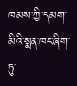ཁམས་ཀྱི་དམག་མིའི་སྨན་ཁང་ཞིག་ཏུ་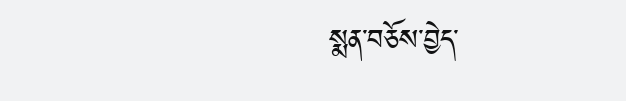སྨན་བཅོས་བྱེད་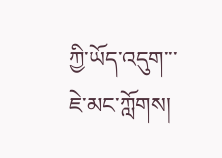ཀྱི་ཡོད་འདུག་་་ ཇེ་མང་ཀློགས།